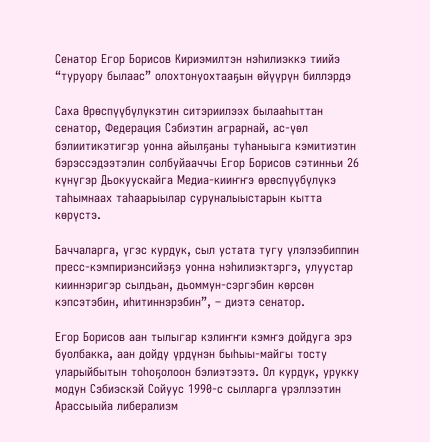Сенатор Егор Борисов Кириэмилтэн нэһилиэккэ тиийэ “туруору былаас” олохтонуохтааҕын өйүүрүн биллэрдэ

Саха Өрөспүүбүлүкэтин ситэриилээх былааһыттан сенатор, Федерация Сэбиэтин аграрнай, ас-үөл бэлиитикэтигэр уонна айылҕаны туһаныыга кэмитиэтин бэрэссэдээтэлин солбуйааччы Егор Борисов сэтинньи 26 күнүгэр Дьокуускайга Медиа-кииҥҥэ өрөспүүбүлүкэ таһымнаах таһаарыылар суруналыыстарын кытта көрүстэ.

Баччаларга, үгэс курдук, сыл устата тугу үлэлээбиппин пресс-кэмпириэнсийэҕэ уонна нэһилиэктэргэ, улуустар кииннэригэр сылдьан, дьоммун-сэргэбин көрсөн кэпсэтэбин, иһитиннэрэбин”, – диэтэ сенатор.

Егор Борисов аан тылыгар кэлиҥҥи кэмҥэ дойдуга эрэ буолбакка, аан дойду үрдүнэн быһыы-майгы тосту уларыйбытын тоһоҕолоон бэлиэтээтэ. Ол курдук, урукку модун Сэбиэскэй Сойуус 1990-с сылларга үрэллээтин Арассыыйа либерализм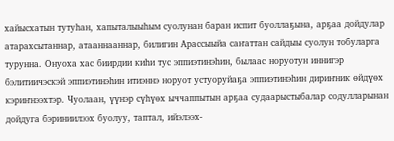хайысхатын тутуһан, хапыталыыһым суолунан баран испит буоллаҕына, арҕаа дойдулар атарахсытаннар, атааннааннар, билигин Арассыыйа саҥаттан сайдыы суолун тобуларга турунна. Онуоха хас биирдии киһи тус эппиэтинэһин, былаас норуотун иннигэр бэлитиичэскэй эппиэтинэһин итиэннэ норуот устуоруйаҕа эппиэтинэһин дириҥник өйдүөх кэриҥнээхтэр. Чуолаан, үүнэр сүһүөх ыччаппытын арҕаа судаарыстыбалар содулларынан дойдуга бэриниилээх буолуу, таптал, ийэлээх-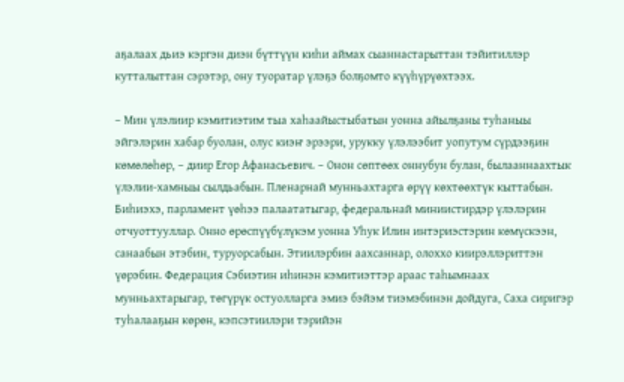аҕалаах дьиэ кэргэн диэн бүттүүн киһи аймах сыаннастарыттан тэйитиллэр кутталыттан сэрэтэр, ону туоратар үлэҕэ болҕомто күүһүрүөхтээх.

– Мин үлэлиир кэмитиэтим тыа хаһаайыстыбатын уонна айылҕаны туһаныы эйгэлэрин хабар буолан, олус киэҥ эрээри, урукку үлэлээбит уопутум сүрдээҕин көмөлөһөр, – диир Егор Афанасьевич. – Онон сөптөөх оннубун булан, былааннаахтык үлэлии-хамныы сылдьабын. Пленарнай мунньахтарга өрүү көхтөөхтүк кыттабын. Биһиэхэ, парламент үөһээ палаататыгар, федеральнай миниистирдэр үлэлэрин отчуоттууллар. Онно өрөспүүбүлүкэм уонна Уһук Илин интэриэстэрин көмүскээн, санаабын этэбин, туруорсабын. Этиилэрбин аахсаннар, олоххо киирэллэриттэн үөрэбин. Федерация Сэбиэтин иһинэн кэмитиэттэр араас таһымнаах мунньахтарыгар, төгүрүк остуолларга эмиэ бэйэм тиэмэбинэн дойдуга, Саха сиригэр туһалааҕын көрөн, кэпсэтиилэри тэрийэн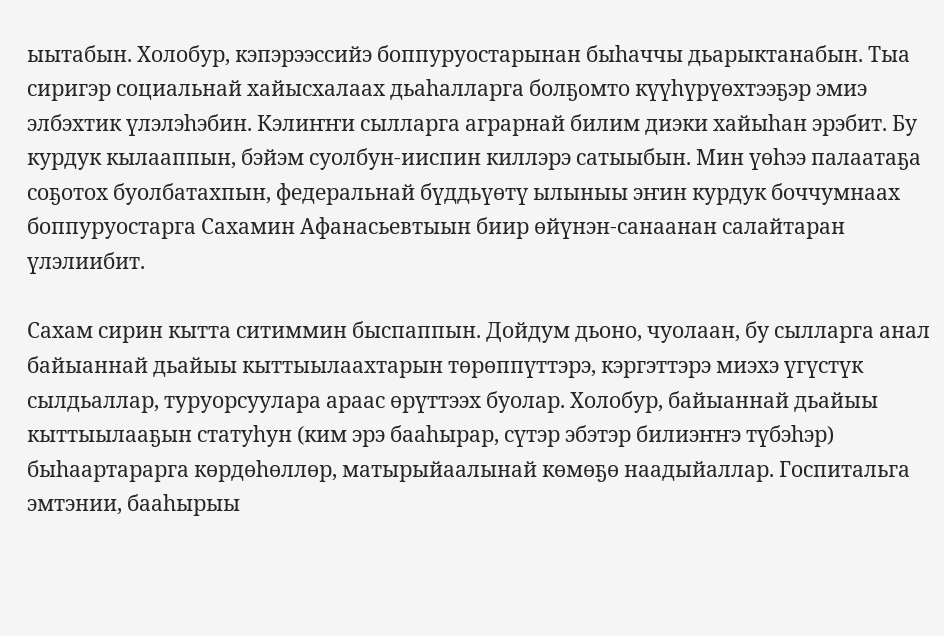ыытабын. Холобур, кэпэрээссийэ боппуруостарынан быһаччы дьарыктанабын. Тыа сиригэр социальнай хайысхалаах дьаһалларга болҕомто күүһүрүөхтээҕэр эмиэ элбэхтик үлэлэһэбин. Кэлиҥҥи сылларга аграрнай билим диэки хайыһан эрэбит. Бу курдук кылааппын, бэйэм суолбун-ииспин киллэрэ сатыыбын. Мин үөһээ палаатаҕа соҕотох буолбатахпын, федеральнай бүддьүөтү ылыныы эҥин курдук боччумнаах боппуруостарга Сахамин Афанасьевтыын биир өйүнэн-санаанан салайтаран үлэлиибит.

Сахам сирин кытта ситиммин быспаппын. Дойдум дьоно, чуолаан, бу сылларга анал байыаннай дьайыы кыттыылаахтарын төрөппүттэрэ, кэргэттэрэ миэхэ үгүстүк сылдьаллар, туруорсуулара араас өрүттээх буолар. Холобур, байыаннай дьайыы кыттыылааҕын статуһун (ким эрэ бааһырар, сүтэр эбэтэр билиэҥҥэ түбэһэр) быһаартарарга көрдөһөллөр, матырыйаалынай көмөҕө наадыйаллар. Госпитальга эмтэнии, бааһырыы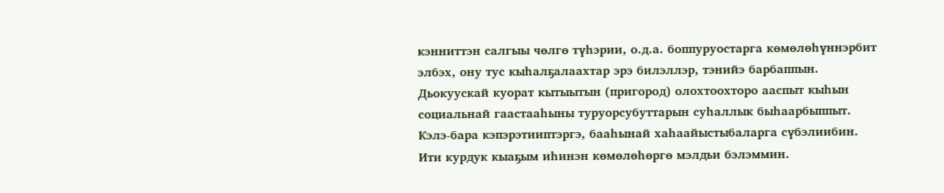кэнниттэн салгыы чөлгө түһэрии, о.д.а. боппуруостарга көмөлөһүннэрбит элбэх, ону тус кыһалҕалаахтар эрэ билэллэр, тэнийэ барбаппын. Дьокуускай куорат кытыытын (пригород) олохтоохторо ааспыт кыһын социальнай гаастааһыны туруорсубуттарын суһаллык быһаарбыппыт. Кэлэ-бара кэпэрэтииптэргэ, бааһынай хаһаайыстыбаларга сүбэлиибин. Ити курдук кыаҕым иһинэн көмөлөһөргө мэлдьи бэлэммин.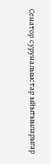Сенатор суруналыыстар ыйытыыларыгар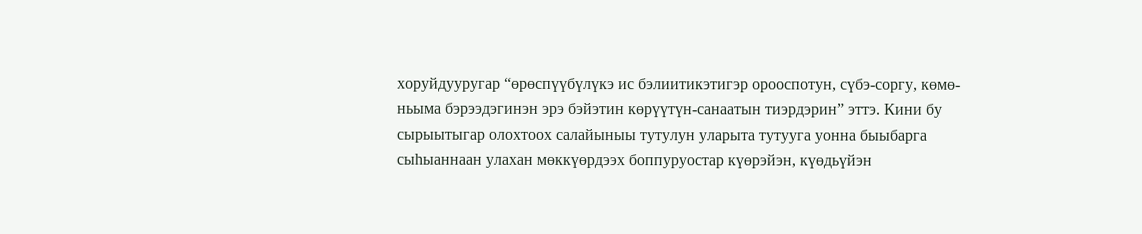хоруйдууругар “өрөспүүбүлүкэ ис бэлиитикэтигэр орооспотун, сүбэ-соргу, көмө-ньыма бэрээдэгинэн эрэ бэйэтин көрүүтүн-санаатын тиэрдэрин” эттэ. Кини бу сырыытыгар олохтоох салайыныы тутулун уларыта тутууга уонна быыбарга сыһыаннаан улахан мөккүөрдээх боппуруостар күөрэйэн, күөдьүйэн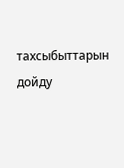тахсыбыттарын дойду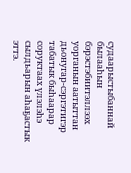судаарыстыбаннай былааһын бэрэстэбиитэллээх уорганын аатыттан дьонугар-сэргэтигэр табатык быһаарар соруктаах үлэлэһэ сылдьарын аһаҕастык эттэ.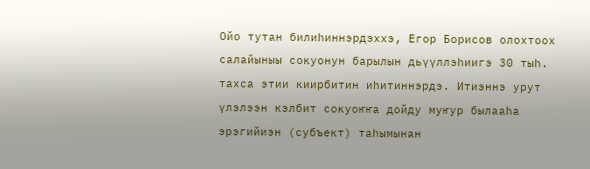Ойо тутан билиһиннэрдэххэ, Егор Борисов олохтоох салайыныы сокуонун барылын дьүүллэһиигэ 30 тыһ. тахса этии киирбитин иһитиннэрдэ. Итиэннэ урут үлэлээн кэлбит сокуоҥҥа дойду муҥур былааһа эрэгийиэн (субъект) таһымынан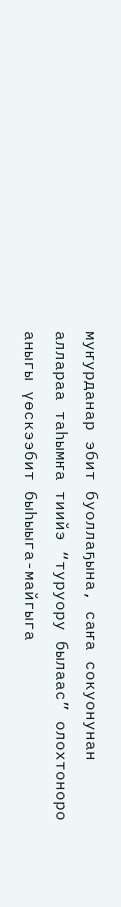муҥурданар эбит буоллаҕына, саҥа сокуонунан аллараа таһымҥа тиийэ “туруору былаас” олохтоноро аныгы үөскээбит быһыыга-майгыга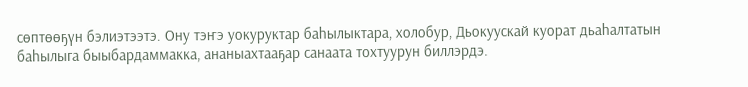сөптөөҕүн бэлиэтээтэ. Ону тэҥэ уокуруктар баһылыктара, холобур, Дьокуускай куорат дьаһалтатын баһылыга быыбардаммакка, ананыахтааҕар санаата тохтуурун биллэрдэ.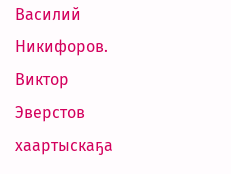Василий Никифоров. Виктор Эверстов хаартыскаҕа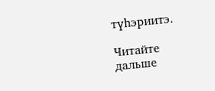түһэриитэ.

Читайте дальше